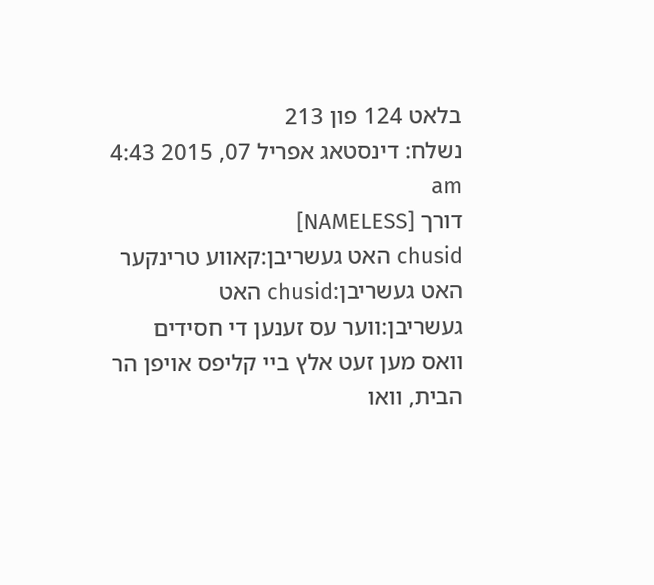בלאט 124 פון 213
נשלח: דינסטאג אפריל 07, 2015 4:43 am
דורך [NAMELESS]
chusid האט געשריבן:קאווע טרינקער האט געשריבן:chusid האט געשריבן:ווער עס זענען די חסידים וואס מען זעט אלץ ביי קליפס אויפן הר הבית, וואו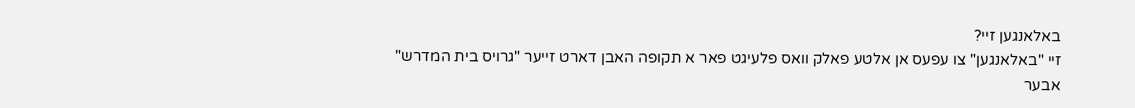באלאנגען זיי?
זיי "באלאנגען" צו עפעס אן אלטע פאלק וואס פלעיגט פאר א תקופה האבן דארט זייער "גרויס בית המדרש"
אבער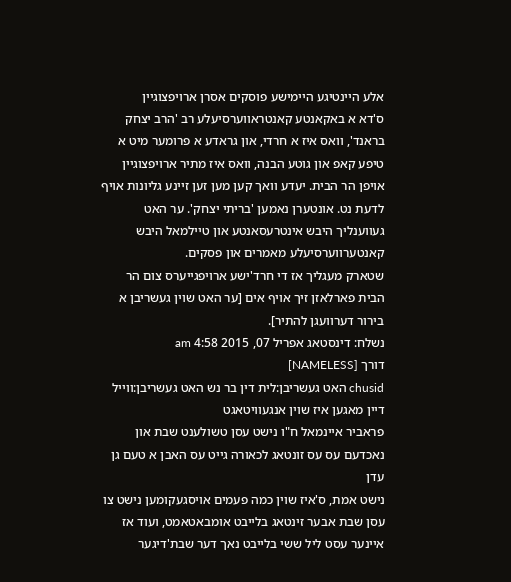אלע היינטיגע היימישע פוסקים אסרן ארויפצוגיין
ס'דא א באקאנטע קאנטראווערסיעלע רב 'הרב יצחק בראנד', וואס איז א חרדי, און גראדע א פרומער מיט א טיפע קאפ און גוטע הבנה, וואס איז מתיר ארויפצוגיין אויפן הר הבית. יעדע וואך קען מען זען זיינע גליונות אויף לדעת נט. אונטערן נאמען 'בריתי יצחק'. ער האט געווענליך היבש אינטרעסאנטע און טיילמאל היבש קאנטערווערסיעלע מאמרים און פסקים.
שטארק מעגליך אז די חרד'ישע ארויפגייערס צום הר הבית פארלאזן זיך אויף אים [ער האט שוין געשריבן א בירור דערוועגן להתיר].
נשלח: דינסטאג אפריל 07, 2015 4:58 am
דורך [NAMELESS]
chusid האט געשריבן:לית דין בר נש האט געשריבן:ווייל דיין מאגען איז שוין אנגעוויטאגט
פראביר איינמאל ח"ו נישט עסן טשולענט שבת און נאכדעם עס עס זונטאג לכאורה גייט עס האבן א טעם גן עדן
נישט אמת, ס'איז שוין כמה פעמים אויסגעקומען נישט צו עסן שבת אבער זינטאג בלייבט אומבאטאמט, ועוד אז איינער עסט ליל ששי בלייבט נאך דער שבת'דיגער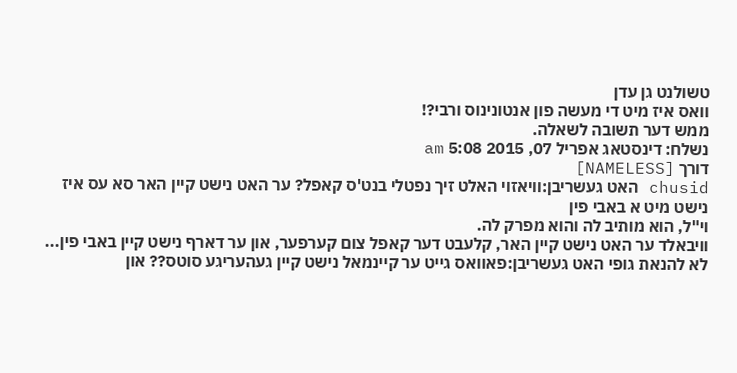טשולנט גן עדן
וואס איז מיט די מעשה פון אנטונינוס ורבי?!
ממש דער תשובה לשאלה.
נשלח: דינסטאג אפריל 07, 2015 5:08 am
דורך [NAMELESS]
chusid האט געשריבן:וויאזוי האלט זיך נפטלי בנט'ס קאפל? ער האט נישט קיין האר סא עס איז נישט מיט א באבי פין
וי"ל, הוא מותיב לה והוא מפרק לה.
וויבאלד ער האט נישט קיין האר, קלעבט דער קאפל צום קערפער, און ער דארף נישט קיין באבי פין...
לא להנאת גופי האט געשריבן:פאוואס גייט ער קיינמאל נישט קיין געהעריגע סוטס?? און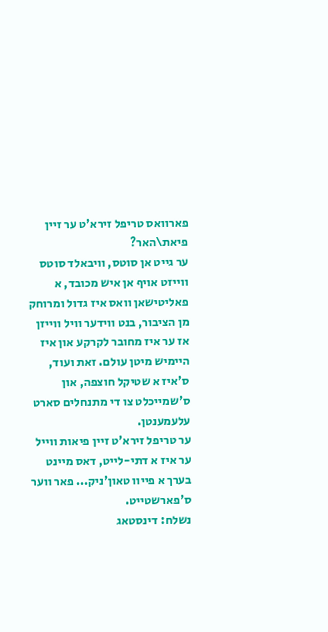פארוואס טריפל זירא'ט ער זיין פיאת\האר?
ער גייט אן סוטס, וויבאלד סוטס ווייזט אויף אן איש מכובד, א פאליטישאן וואס איז גדול ומרוחק מן הציבור, בנט ווידער וויל ווייזן אז ער איז מחובר לקרקע און איז היימיש מיטן עולם. זאת ועוד, ס'איז א שטיקל חוצפה, און ס'שמייכלט צו די מתנחלים סארט עלעמענטן.
ער טריפל זירא'ט זיין פיאות ווייל ער איז א דתי-לייט, דאס מיינט בערך א פייוו טאון'ניק... פאר ווער ס'פארשטייט.
נשלח: דינסטאג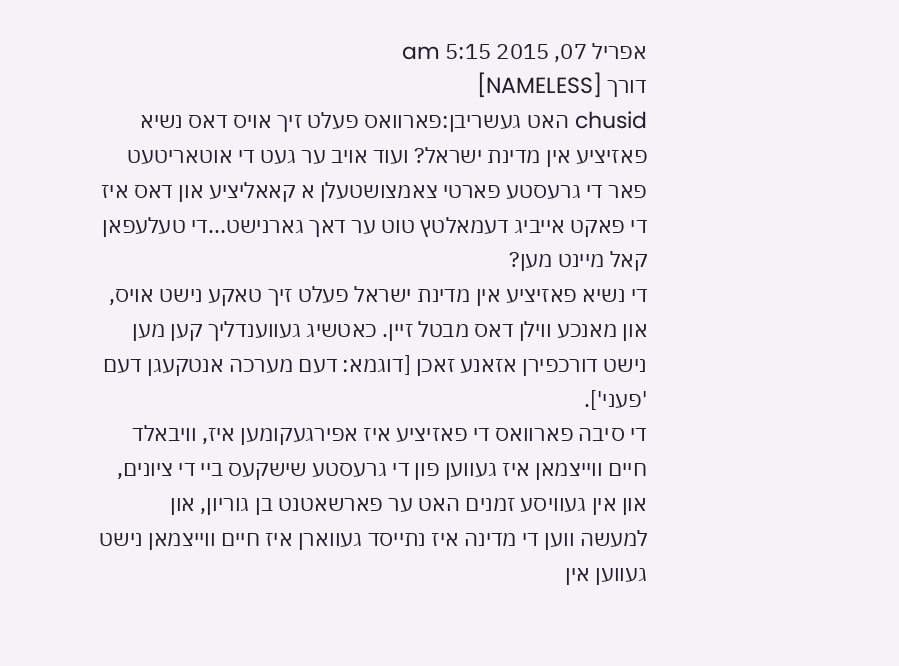אפריל 07, 2015 5:15 am
דורך [NAMELESS]
chusid האט געשריבן:פארוואס פעלט זיך אויס דאס נשיא פאזיציע אין מדינת ישראל? ועוד אויב ער געט די אוטאריטעט פאר די גרעסטע פארטי צאמצושטעלן א קאאליציע און דאס איז די פאקט אייביג דעמאלטץ טוט ער דאך גארנישט...די טעלעפאן קאל מיינט מען?
די נשיא פאזיציע אין מדינת ישראל פעלט זיך טאקע נישט אויס, און מאנכע ווילן דאס מבטל זיין. כאטשיג געווענדליך קען מען נישט דורכפירן אזאנע זאכן [דוגמא: דעם מערכה אנטקעגן דעם 'פעני'].
די סיבה פארוואס די פאזיציע איז אפירגעקומען איז, וויבאלד חיים ווייצמאן איז געווען פון די גרעסטע שישקעס ביי די ציונים, און אין געוויסע זמנים האט ער פארשאטנט בן גוריון, און למעשה ווען די מדינה איז נתייסד געווארן איז חיים ווייצמאן נישט געווען אין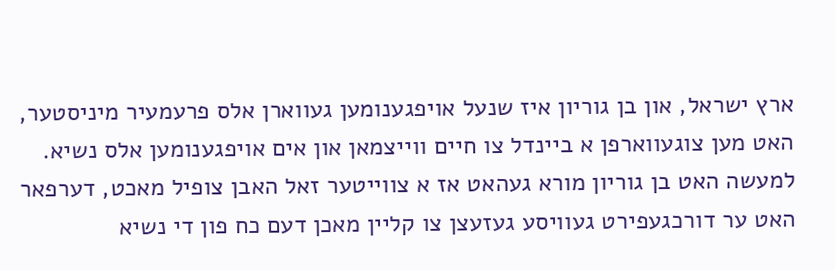ארץ ישראל, און בן גוריון איז שנעל אויפגענומען געווארן אלס פרעמעיר מיניסטער, האט מען צוגעווארפן א ביינדל צו חיים ווייצמאן און אים אויפגענומען אלס נשיא.
למעשה האט בן גוריון מורא געהאט אז א צווייטער זאל האבן צופיל מאכט, דערפאר האט ער דורכגעפירט געוויסע געזעצן צו קליין מאכן דעם כח פון די נשיא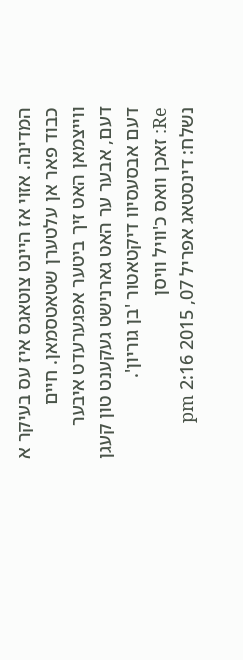המדינה. אזוי אז היינט צוטאגס איז עס בעיקר א כבוד פאר אן עלטערן שטאטסמאן. חיים ווייצמאן האט זיך ביטער אפגערעדט איבער דעם, אבער ער האט גארנישט געקענט טון קעגן דעם אבסעסיוו דיקטאטור 'בן גוריון'.
Re: זאכן וואס כ'וויל וויסן
נשלח: דינסטאג אפריל 07, 2015 2:16 pm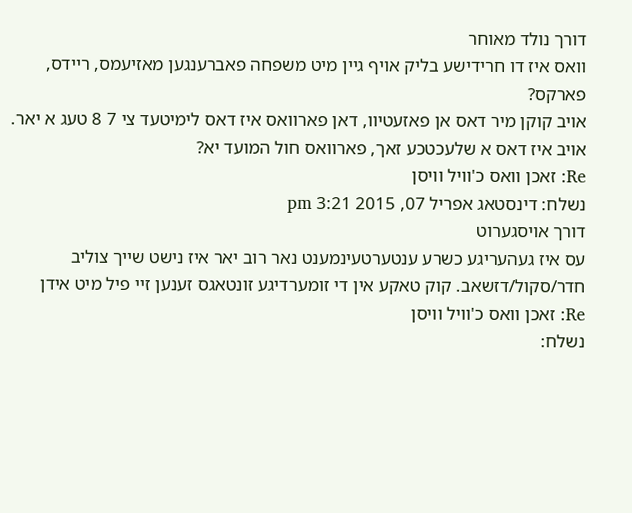דורך נולד מאוחר
וואס איז דו חרידישע בליק אויף גיין מיט משפחה פאברענגען מאזיעמס, ריידס, פארקס?
אויב קוקן מיר דאס אן פאזעטיוו, דאן פארוואס איז דאס לימיטעד צי 7 8 טעג א יאר. אויב איז דאס א שלעכטכע זאך, פארוואס חול המועד יא?
Re: זאכן וואס כ'וויל וויסן
נשלח: דינסטאג אפריל 07, 2015 3:21 pm
דורך אויסגערוט
עס איז געהעריגע כשרע ענטערטעינמענט נאר רוב יאר איז נישט שייך צוליב חדר/סקול/דזשאב. קוק טאקע אין די זומערדיגע זונטאגס זענען זיי פיל מיט אידן
Re: זאכן וואס כ'וויל וויסן
נשלח: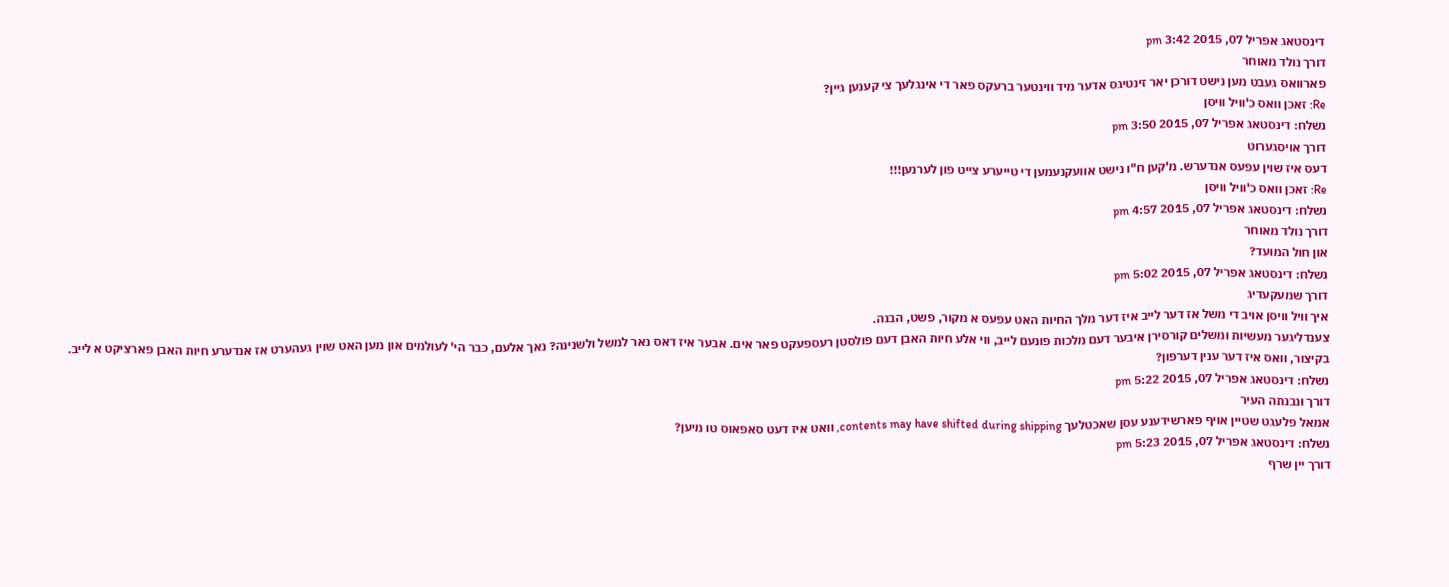דינסטאג אפריל 07, 2015 3:42 pm
דורך נולד מאוחר
פארוואס געבט מען נישט דורכן יאר זינטיגס אדער מיד ווינטער ברעקס פאר די אינגלעך צי קענען גיין?
Re: זאכן וואס כ'וויל וויסן
נשלח: דינסטאג אפריל 07, 2015 3:50 pm
דורך אויסגערוט
דעס איז שוין עפעס אנדערש. מ'קען ח"ו נישט אוועקנעמען די טייערע צייט פון לערנען!!!
Re: זאכן וואס כ'וויל וויסן
נשלח: דינסטאג אפריל 07, 2015 4:57 pm
דורך נולד מאוחר
און חול המועד?
נשלח: דינסטאג אפריל 07, 2015 5:02 pm
דורך שמעקעדיג
איך וויל וויסן אויב די משל אז דער לייב איז דער מלך החיות האט עפעס א מקור, פשט, הבנה.
צענדליגער מעשיות ומשלים קורסירן איבער דעם מלכות פונעם לייב, ווי אלע חיות האבן דעם פולסטן רעספעקט פאר אים. אבער איז דאס נאר למשל ולשנינה? נאך אלעם, כבר הי' לעולמים און מען האט שוין געהערט אז אנדערע חיות האבן פארציקט א לייב.
בקיצור, וואס איז דער ענין דערפון?
נשלח: דינסטאג אפריל 07, 2015 5:22 pm
דורך ונבנתה העיר
אמאל פלעגט שטיין אויף פארשידענע עסן שאכטלעך contents may have shifted during shipping, וואט איז דעט סאפאוס טו מיען?
נשלח: דינסטאג אפריל 07, 2015 5:23 pm
דורך יין שרף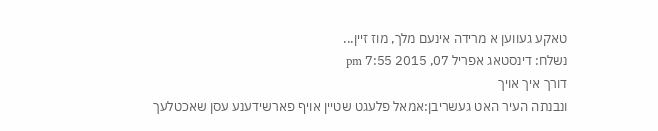טאקע געווען א מרידה אינעם מלך, מוז זיין...
נשלח: דינסטאג אפריל 07, 2015 7:55 pm
דורך איך אויך
ונבנתה העיר האט געשריבן:אמאל פלעגט שטיין אויף פארשידענע עסן שאכטלעך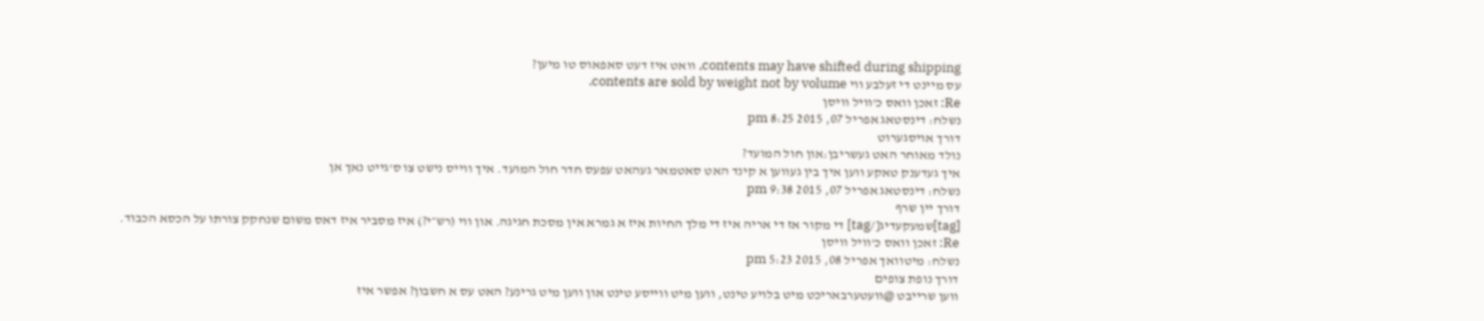contents may have shifted during shipping, וואט איז דעט סאפאוס טו מיען?
עס מיינט די זעלבע ווי contents are sold by weight not by volume.
Re: זאכן וואס כ'וויל וויסן
נשלח: דינסטאג אפריל 07, 2015 8:25 pm
דורך אויסגערוט
נולד מאוחר האט געשריבן:און חול המועד?
איך געדענק טאקע ווען איך בין געווען א קינד האט סאטמאר געהאט עפעס חדר חול המועד. איך ווייס נישט צו ס'גייט נאך אן
נשלח: דינסטאג אפריל 07, 2015 9:38 pm
דורך יין שרף
[tag]שמעקעדיג[/tag] די מקור אז די אריה איז די מלך החיות איז א גמרא אין מסכת חגיגה. און ווי (רש״י?) איז מסביר איז דאס משום שנחקק צורתו על הכסא הכבוד.
Re: זאכן וואס כ'וויל וויסן
נשלח: מיטוואך אפריל 08, 2015 5:23 pm
דורך נופת צופים
ווען שרייבט @וועטערבאריכט מיט בלויע טינט, ווען מיט ווייסע טינט און ווען מיט גרינע? האט עס א חשבון? אפשר איז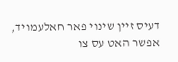דעיס זיין שינוי פאר חאלעמויד, אפשר האט עס צו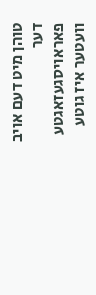טוהן מיט דעם אויב דער פאראויסגעזאגטע וועטער איז גוטע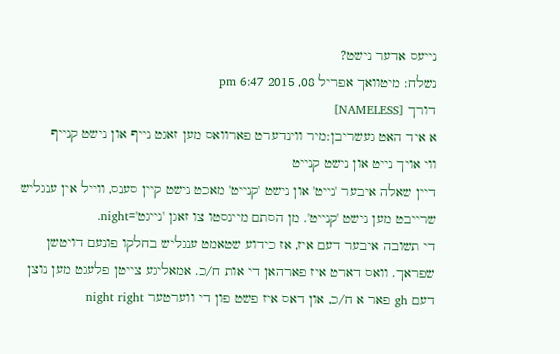נייעס אדער נישט?
נשלח: מיטוואך אפריל 08, 2015 6:47 pm
דורך [NAMELESS]
א איד האט געשריבן:מיר ווינדערט פארוואס מען זאגט נייף און נישט קנייף
ווי אויך נייט און נישט קנייט
דיין שאלה איבער 'נייט' און נישט 'קנייט' מאכט נישט קיין סענס, ווייל אין ענגליש שרייבט מען נישט 'קנייט'. מן הסתם מיינסטו צו זאגן 'נייגט'=night.
די תשובה איבער דעם איז, אז כידוע שטאמט ענגליש בחלקו פונעם דויטשן שפראך. וואס דארט איז פארהאן די אות ח/כ. אמאליגע צייטן פלעגט מען נוצן דעם gh פאר א ח/כ, און דאס איז פשט פון די ווערטער night right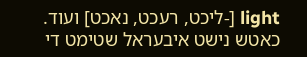light [-ליכט, רעכט, נאכט] ועוד. כאטש נישט איבעראל שטימט די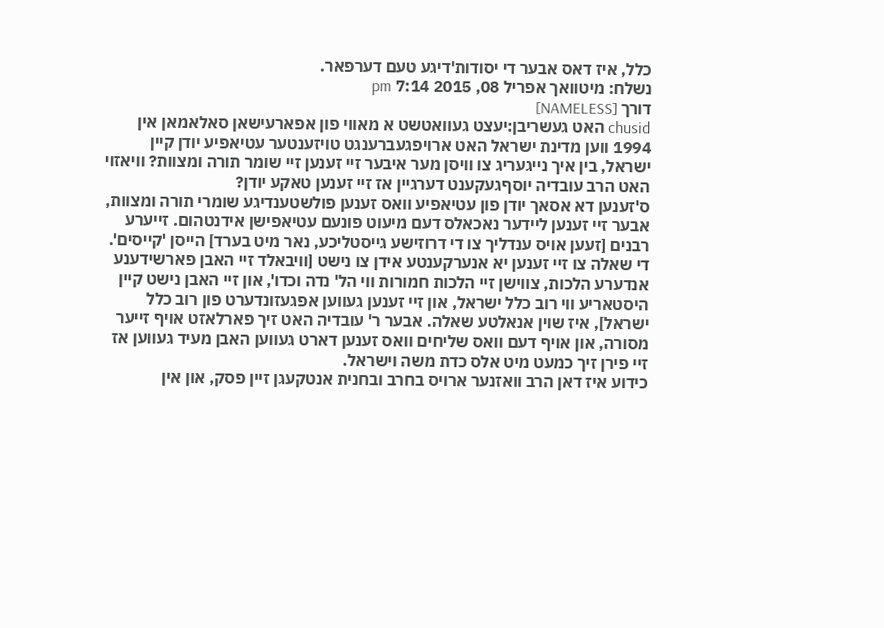כלל, איז דאס אבער די יסודות'דיגע טעם דערפאר.
נשלח: מיטוואך אפריל 08, 2015 7:14 pm
דורך [NAMELESS]
chusid האט געשריבן:יעצט געוואטשט א מאווי פון אפארעישאן סאלאמאן אין 1994 ווען מדינת ישראל האט ארויפגעברענגט טויזענטער עטיאפיע יודן קיין ישראל, בין איך נייגעריג צו וויסן מער איבער זיי זענען זיי שומר תורה ומצוות? וויאזוי האט הרב עובדיה יוסףגעקענט דערגיין אז זיי זענען טאקע יודן?
ס'זענען דא אסאך יודן פון עטיאפיע וואס זענען פולשטענדיגע שומרי תורה ומצוות, אבער זיי זענען ליידער נאכאלס דעם מיעוט פונעם עטיאפישן אידנטהום. זייערע רבנים [זעען אויס ענדליך צו די דרוזישע גייסטליכע, נאר מיט בערד] הייסן 'קייסים'.
די שאלה צו זיי זענען יא אנערקענטע אידן צו נישט [וויבאלד זיי האבן פארשידענע אנדערע הלכות, צווישן זיי הלכות חמורות ווי הל' נדה וכדו', און זיי האבן נישט קיין היסטאריע ווי רוב כלל ישראל, און זיי זענען געווען אפגעזונדערט פון רוב כלל ישראל], איז שוין אנאלטע שאלה. אבער ר' עובדיה האט זיך פארלאזט אויף זייער מסורה, און אויף דעם וואס שליחים וואס זענען דארט געווען האבן מעיד געווען אז זיי פירן זיך כמעט מיט אלס כדת משה וישראל.
כידוע איז דאן הרב וואזנער ארויס בחרב ובחנית אנטקעגן זיין פסק, און אין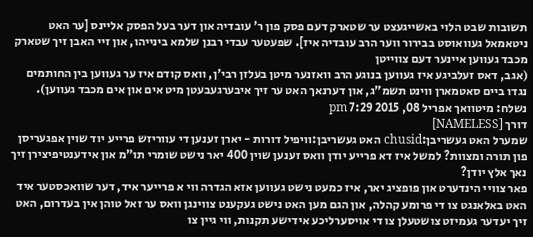תשובות שבט הלוי באשייגעצט ער שטארק דעם פסק פון ר' עובדיה און דער בעל הפסק אליינס [ער האט ניטאמאל געוואוסט בבירור ווער הרב עובדיה איז]. שפעטער עבדי רבנן שלמא בינייהו, און זיי האבן זיך שטארק מכבד געווען איינער דעם צווייטן
(אגב, דאס זעלביגע איז געווען בנוגע הרב וואזנער מיטן בעלזן רבי'ן, וואס קודם איז ער געווען בין החותמים נגדו ביים סאטמארן ווינט תשמ"ג, און דערנאך האט ער זיך איבערגעבעטן מיט אים און אים מכבד געווען).
נשלח: מיטוואך אפריל 08, 2015 7:29 pm
דורך [NAMELESS]
שמערל האט געשריבן:chusid האט געשריבן:וויפיל דורות - יארן זענען די עווריזש פרייע יוד שוין אפגעריסן פון תורה ומצוות? למשל איז דא פרייע יודן וואס זענען שוין 400 יאר נישט שומרי תו"מ און אידענטיפיצירן זיך נאך אלץ יודן?
פאר צוויי הינדערט און פופציג יאר, איז כמעט נישט געווען אזא הגדרה ווי א פרייער איד, דער שוואכסטער איד האט באלאנגט צו די פרומע קהלה, און הגם מען האט נישט געקענט צווינגן וואס ער זאל טוהן אין בעדרום, האט זיך יעדער געמיזט צושטעלן צו די אויסערליכע אידישע תקנות, ווי גיין צו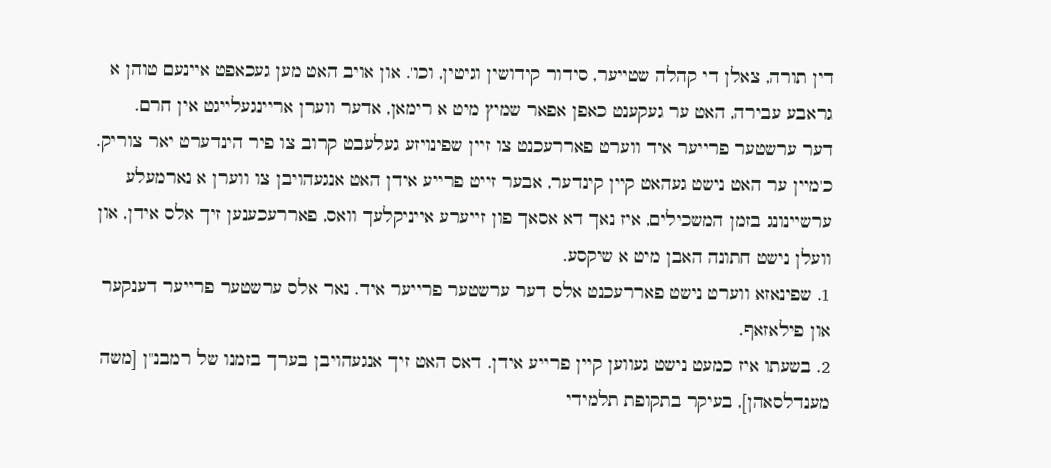דין תורה, צאלן די קהלה שטייער, סידור קידושין וגיטין, וכו'. און אויב האט מען געכאפט איינעם טוהן א גראבע עבירה, האט ער געקענט כאפן אפאר שמיץ מיט א רימאן, אדער ווערן אריינגעלייגט אין חרם.
דער ערשטער פרייער איד ווערט פאררעכנט צו זיין שפינויזע געלעבט קרוב צו פיר הינדערט יאר צוריק. כ'מיין ער האט נישט געהאט קיין קינדער, אבער זייט פרייע אידן האט אנגעהויבן צו ווערן א נארמעלע ערשיינונג בזמן המשכילים, איז נאך דא אסאך פון זייערע אייניקלעך וואס, פאררעכענען זיך אלס אידן, און וועלן נישט חתונה האבן מיט א שיקסע.
1. שפינאזא ווערט נישט פאררעכנט אלס דער ערשטער פרייער איד. נאר אלס ערשטער פרייער דענקער און פילאזאף.
2. בשעתו איז כמעט נישט געווען קיין פרייע אידן. דאס האט זיך אנגעהויבן בערך בזמנו של רמבנ"ן [משה מענדלסאהן], בעיקר בתקופת תלמידי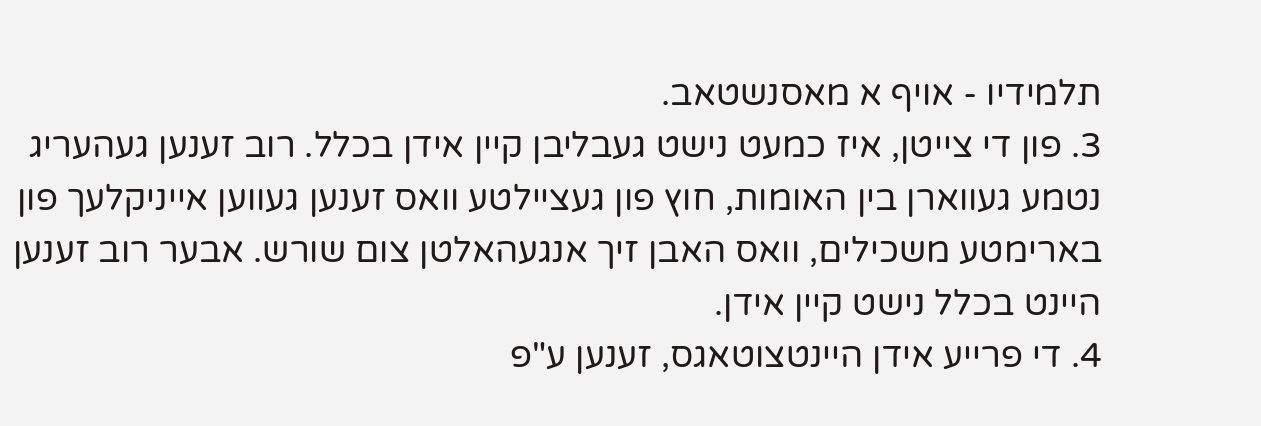תלמידיו - אויף א מאסנשטאב.
3. פון די צייטן, איז כמעט נישט געבליבן קיין אידן בכלל. רוב זענען געהעריג נטמע געווארן בין האומות, חוץ פון געציילטע וואס זענען געווען אייניקלעך פון בארימטע משכילים, וואס האבן זיך אנגעהאלטן צום שורש. אבער רוב זענען היינט בכלל נישט קיין אידן.
4. די פרייע אידן היינטצוטאגס, זענען ע"פ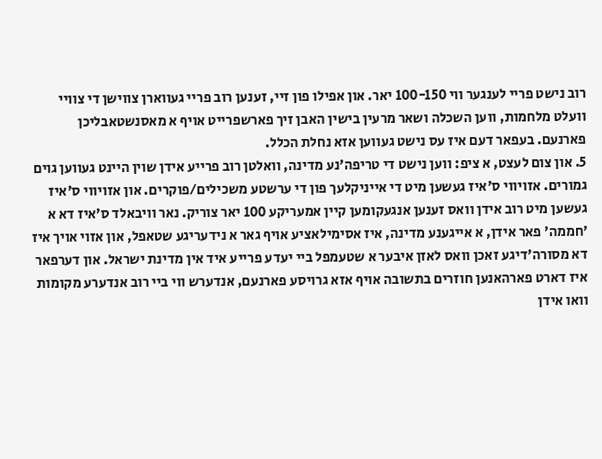רוב נישט פריי לענגער ווי 100-150 יאר. און אפילו פון זיי, זענען רוב פריי געווארן צווישן די צוויי וועלט מלחמות, ווען השכלה ושאר מרעין בישין האבן זיך פארשפרייט אויף א מאסנשטאבליכן פארנעם. בעפאר דעם איז עס נישט געווען אזא נחלת הכלל.
5. און צום לעצט, א ציפ: ווען נישט די טריפה'נע מדינה, וואלטן רוב פרייע אידן שוין היינט געווען גוים גמורים. אזויווי ס'איז געשען מיט די אייניקלעך פון די ערשטע משכילים/פוקרים. און אזויווי ס'איז געשען מיט רוב אידן וואס זענען אנגעקומען קיין אמעריקע 100 יאר צוריק. נאר וויבאלד ס'איז דא א 'חממה' פאר אידן, א אייגענע מדינה, איז אסימילאציע אויף גאר א נידעריגע שטאפל, און אזוי אויך איז דא מסורה'דיגע זאכן וואס לאזן איבער א שטעמפל ביי יעדע פרייע איד אין מדינת ישראל. און דערפאר איז דארט פארהאנען חוזרים בתשובה אויף אזא גרויסע פארנעם, אנדערש ווי ביי רוב אנדערע מקומות וואו אידן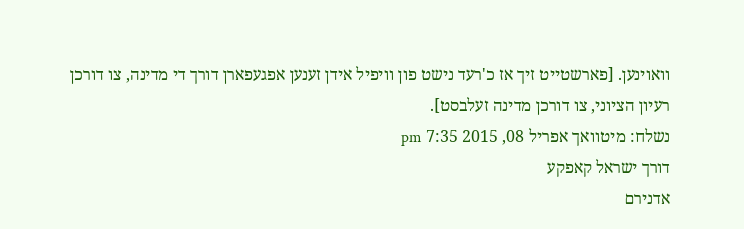וואוינען. [פארשטייט זיך אז כ'רעד נישט פון וויפיל אידן זענען אפגעפארן דורך די מדינה, צו דורכן רעיון הציוני, צו דורכן מדינה זעלבסט].
נשלח: מיטוואך אפריל 08, 2015 7:35 pm
דורך ישראל קאפקע
אדנירם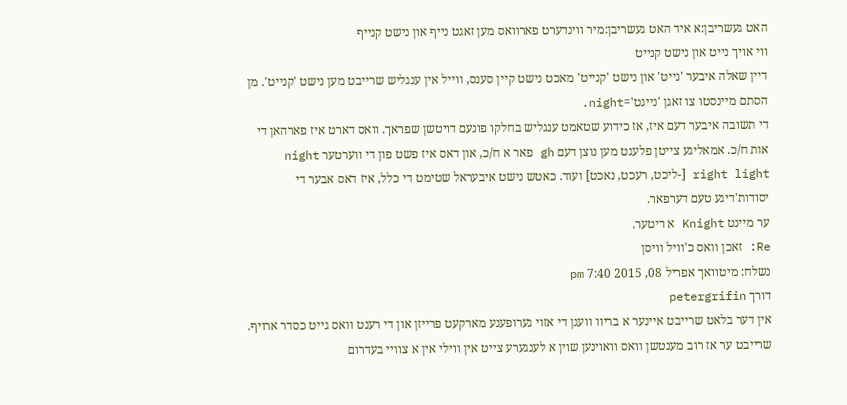האט געשריבן:א איד האט געשריבן:מיר ווינדערט פארוואס מען זאגט נייף און נישט קנייף
ווי אויך נייט און נישט קנייט
דיין שאלה איבער 'נייט' און נישט 'קנייט' מאכט נישט קיין סענס, ווייל אין ענגליש שרייבט מען נישט 'קנייט'. מן הסתם מיינסטו צו זאגן 'נייגט'=night.
די תשובה איבער דעם איז, אז כידוע שטאמט ענגליש בחלקו פונעם דויטשן שפראך. וואס דארט איז פארהאן די אות ח/כ. אמאליגע צייטן פלעגט מען נוצן דעם gh פאר א ח/כ, און דאס איז פשט פון די ווערטער night right light [-ליכט, רעכט, נאכט] ועוד. כאטש נישט איבעראל שטימט די כלל, איז דאס אבער די יסודות'דיגע טעם דערפאר.
ער מיינט Knight א ריטער.
Re: זאכן וואס כ'וויל וויסן
נשלח: מיטוואך אפריל 08, 2015 7:40 pm
דורך petergrifin
אין דער בלאט שרייבט איינער א בריוו וועגן די אזוי גערופענע מארקעט פרייזן און די רענט וואס גייט כסדר ארויף. שרייבט ער אז רוב מענטשן וואס וואוינען שוין א לענגערע צייט אין ווילי אין א צוויי בעדרום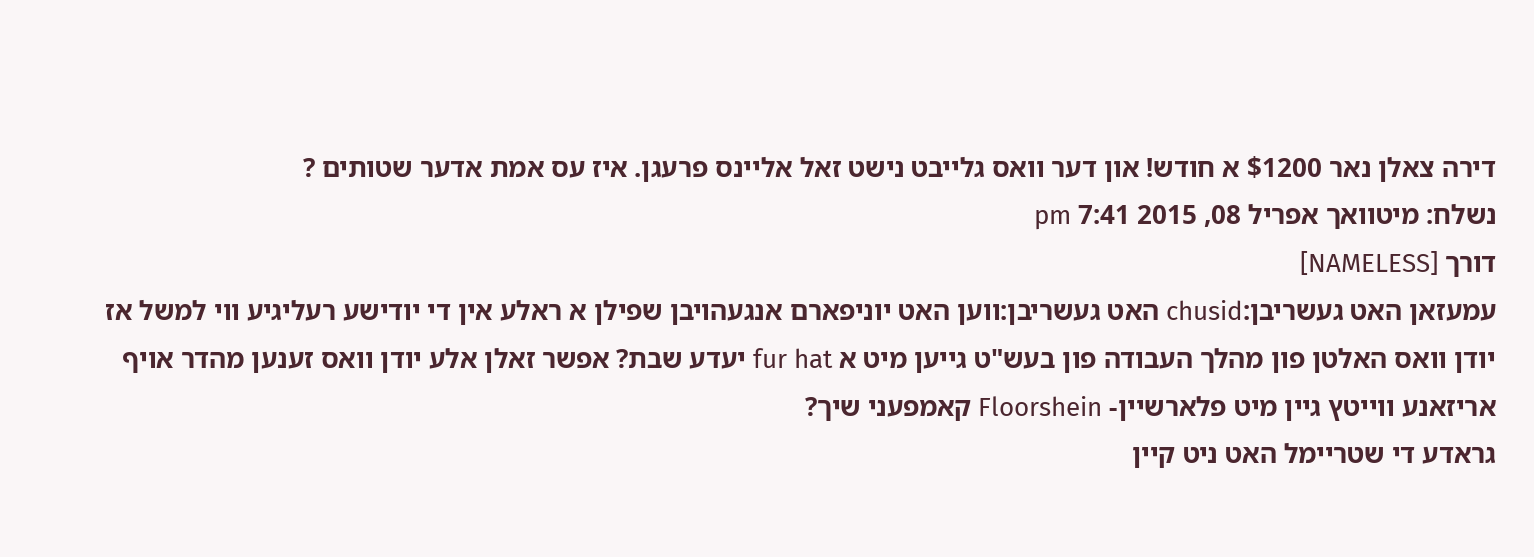דירה צאלן נאר $1200 א חודש! און דער וואס גלייבט נישט זאל אליינס פרעגן. איז עס אמת אדער שטותים ?
נשלח: מיטוואך אפריל 08, 2015 7:41 pm
דורך [NAMELESS]
עמעזאן האט געשריבן:chusid האט געשריבן:ווען האט יוניפארם אנגעהויבן שפילן א ראלע אין די יודישע רעליגיע ווי למשל אז יודן וואס האלטן פון מהלך העבודה פון בעש"ט גייען מיט א fur hat יעדע שבת? אפשר זאלן אלע יודן וואס זענען מהדר אויף אריזאנע ווייטץ גיין מיט פלארשיין- Floorshein קאמפעני שיך?
גראדע די שטריימל האט ניט קיין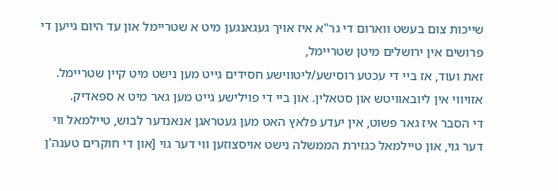שייכות צום בעשט ווארום די גר"א איז אויך געגאנגען מיט א שטריימל און עד היום גייען די פרושים אין ירושלים מיטן שטריימל,
זאת ועוד, אז ביי די עכטע רוסישע/ליטווישע חסידים גייט מען נישט מיט קיין שטריימל. אזויווי אין ליובאוויטש און סטאלין. און ביי די פוילישע גייט מען גאר מיט א ספאדיק.
די הסבר איז גאר פשוט, אין יעדע פלאץ האט מען געטראגן אנאנדער לבוש, טיילמאל ווי דער גוי, און טיילמאל כגזירת הממשלה נישט אויסצוזען ווי דער גוי [און די חוקרים טענה'ן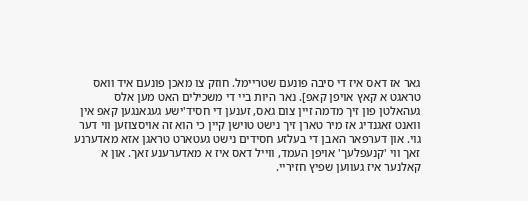גאר אז דאס איז די סיבה פונעם שטריימל. חוזק צו מאכן פונעם איד וואס טראגט א קאץ אויפן קאפ]. נאר היות ביי די משכילים האט מען אלס געהאלטן פון זיך מדמה זיין צום גאס, זענען די חסיד'ישע געגאנגען קאפ אין וואנט זאגנדיג אז מיר טארן זיך נישט טוישן קיין כי הוא זה אויסצוזען ווי דער גוי. און דערפאר האבן די בעלזע חסידים נישט געטארט טראגן אזא מאדערנע זאך ווי 'קנעפלעך' אויפן העמד, ווייל דאס איז א מאדערענע זאך. און א קאלנער איז געווען שפיץ חזיריי.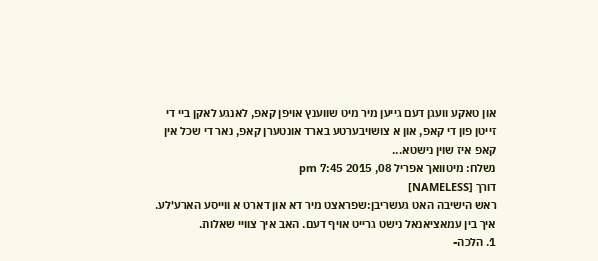און טאקע וועגן דעם גייען מיר מיט שווענץ אויפן קאפ, לאנגע לאקן ביי די זייטן פון די קאפ, און א צושויבערטע בארד אונטערן קאפ, נאר די שכל אין קאפ איז שוין נישטא...
נשלח: מיטוואך אפריל 08, 2015 7:45 pm
דורך [NAMELESS]
ראש הישיבה האט געשריבן:שפראצט מיר דא און דארט א ווייסע הארע'לע. איך בין עמאציאנאל נישט גרייט אויף דעם. האב איך צוויי שאלות.
1. הלכה-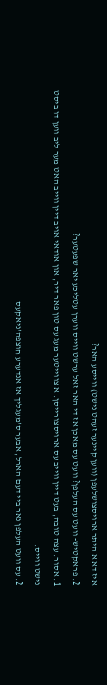איז דא א היתר ארויסצושלעפן (ווען קיינער זעהט נישט) ווייסע האר?
2. פראקטיש- וועט עס העלפן? וועט עס מאכן אז די האר זאל ערשט ווייס ווערן עטליכע יאר שפעטער?
1. אסור. עצה טובה, בעט דיין ווייב עס ארויסצורייסן. א צווייטער מעג עס טון פאר דיר, און אודאי אויב דיין ווייב האט מער ליב ווען דו ביסט נישט ווייס.
2. עס וועט העלפן נאר ביי דעם הארל, אבער ס'מעגליך אז אנדערע חוצפה'ניאקעס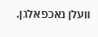וועלן נאכפאלגן.